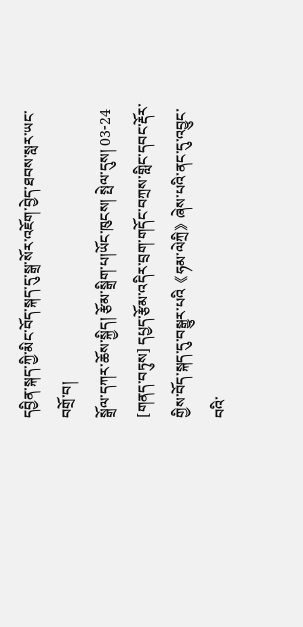དབྱིན་སྐད་ཀྱི་མིང་བོད་སྐད་དུ་སྒྲ་སོར་འཇོག་བྱེད་ཐབས་སླར་ཡང་བགྲོ་བ།
སྒྲོལ་དཀར་ཆོས་སྐྱིད། རྩོམ་སྒྲིག་པ།ཡོང་ཁུངས། སྤེལ་དུས། 03-24
[གནད་བཏུས] དཔྱད་རྩོམ་འདིར་བྲག་གདོང་བཀྲས་གླིང་དབང་རྡོར་གྱིས་བོད་སྐད་དུ་བསྒྱུར་པའི《ཧམ་ལེཀྲི》ཞེས་པའི་ནང་དུ་འབྱུང་བའི་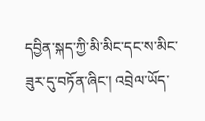དབྱིན་སྐད་ཀྱི་མི་མིང་དང་ས་མིང་ཟུར་དུ་བཏོན་ཞིང་། འབྲེལ་ཡོད་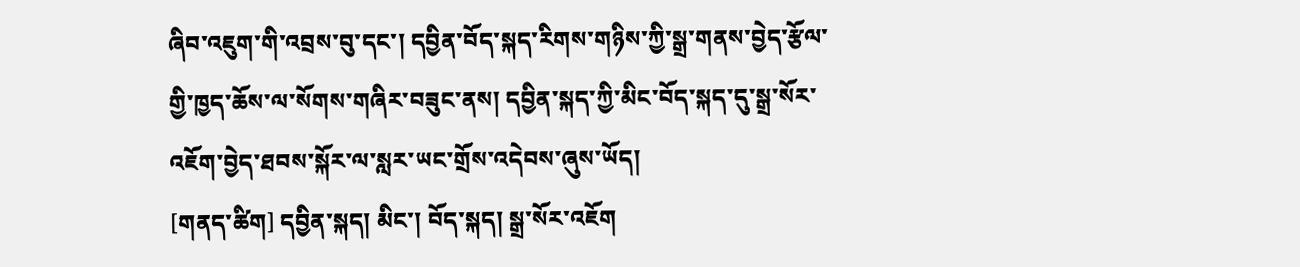ཞིབ་འཇུག་གི་འབྲས་བུ་དང་། དབྱིན་བོད་སྐད་རིགས་གཉིས་ཀྱི་སྒྲ་གནས་བྱེད་རྩོལ་གྱི་ཁྱད་ཆོས་ལ་སོགས་གཞིར་བཟུང་ནས། དབྱིན་སྐད་ཀྱི་མིང་བོད་སྐད་དུ་སྒྲ་སོར་འཇོག་བྱེད་ཐབས་སྐོར་ལ་སླར་ཡང་གྲོས་འདེབས་ཞུས་ཡོད།
[གནད་ཚིག] དབྱིན་སྐད། མིང་། བོད་སྐད། སྒྲ་སོར་འཇོག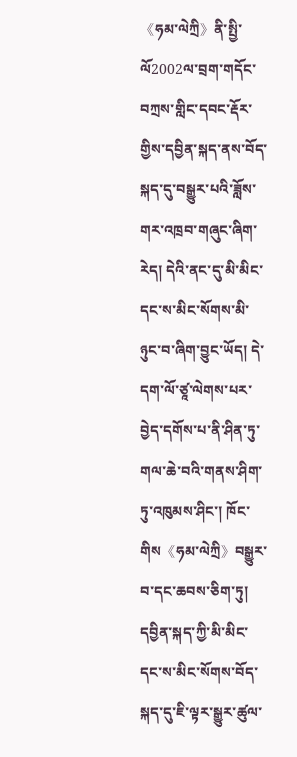《ཧམ་ལེཀྲི》ནི་སྤྱི་ལོ2002ལ་བྲག་གདོང་བཀྲས་གླིང་དབང་རྡོར་གྱིས་དབྱིན་སྐད་ནས་བོད་སྐད་དུ་བསྒྱུར་པའི་ཟློས་གར་འཁྲབ་གཞུང་ཞིག་རེད། དེའི་ནང་དུ་མི་མིང་དང་ས་མིང་སོགས་མི་ཉུང་བ་ཞིག་བྱུང་ཡོད། དེ་དག་ལོ་ཙཱ་ལེགས་པར་བྱེད་དགོས་པ་ནི་ཤིན་ཏུ་གལ་ཆེ་བའི་གནས་ཤིག་ཏུ་འཁུམས་ཤིང་། ཁོང་གིས《ཧམ་ལེཀྲི》བསྒྱུར་བ་དང་ཆབས་ཅིག་ཏུ། དབྱིན་སྐད་ཀྱི་མི་མིང་དང་ས་མིང་སོགས་བོད་སྐད་དུ་ཇི་ལྟར་སྒྱུར་ཚུལ་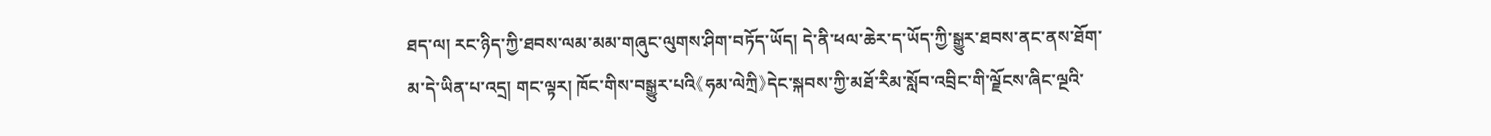ཐད་ལ། རང་ཉིད་ཀྱི་ཐབས་ལམ་མམ་གཞུང་ལུགས་ཤིག་བཏོད་ཡོད། དེ་ནི་ཕལ་ཆེར་ད་ཡོད་ཀྱི་སྒྱུར་ཐབས་ནང་ནས་ཐོག་མ་དེ་ཡིན་པ་འདྲ། གང་ལྟར། ཁོང་གིས་བསྒྱུར་པའི《ཧམ་ལེཀྲི》དེང་སྐབས་ཀྱི་མཐོ་རིམ་སློབ་འབྲིང་གི་ལྗོངས་ཞིང་ལྔའི་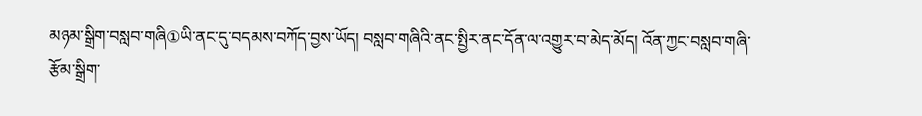མཉམ་སྒྲིག་བསླབ་གཞི①ཡི་ནང་དུ་བདམས་བཀོད་བྱས་ཡོད། བསླབ་གཞིའི་ནང་སྤྱིར་ནང་དོན་ལ་འགྱུར་བ་མེད་མོད། འོན་ཀྱང་བསླབ་གཞི་རྩོམ་སྒྲིག་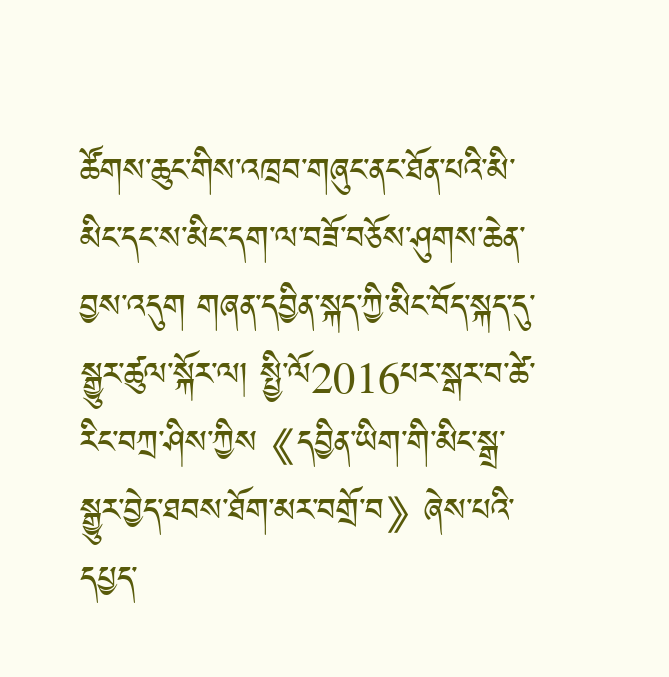ཚོགས་ཆུང་གིས་འཁྲབ་གཞུང་ནང་ཐོན་པའི་མི་མིང་དང་ས་མིང་དག་ལ་བཟོ་བཅོས་ཤུགས་ཆེན་བྱས་འདུག གཞན་དབྱིན་སྐད་ཀྱི་མིང་བོད་སྐད་དུ་སྒྱུར་ཚུལ་སྐོར་ལ། སྤྱི་ལོ2016པར་སྒར་བ་ཚེ་རིང་བཀྲ་ཤིས་ཀྱིས《དབྱིན་ཡིག་གི་མིང་སྒྲ་སྒྱུར་བྱེད་ཐབས་ཐོག་མར་བགྲོ་བ》ཞེས་པའི་དཔྱད་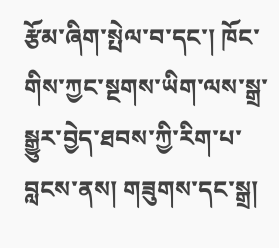རྩོམ་ཞིག་སྤེལ་བ་དང་། ཁོང་གིས་ཀྱང་སྔགས་ཡིག་ལས་སྒྲ་སྒྱུར་བྱེད་ཐབས་ཀྱི་རིག་པ་བླངས་ནས། གཟུགས་དང་སྒྲ།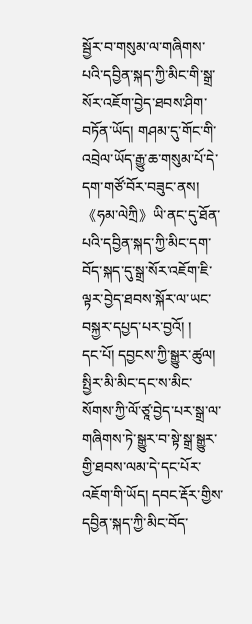སྦྱོར་བ་གསུམ་ལ་གཞིགས་པའི་དབྱིན་སྐད་ཀྱི་མིང་གི་སྒྲ་སོར་འཇོག་བྱེད་ཐབས་ཤིག་བཏོན་ཡོད། གཤམ་དུ་གོང་གི་འབྲེལ་ཡོད་རྒྱུ་ཆ་གསུམ་པོ་དེ་དག་གཙོ་བོར་བཟུང་ནས། 《ཧམ་ལེཀྲི》ཡི་ནང་དུ་ཐོན་པའི་དབྱིན་སྐད་ཀྱི་མིང་དག་བོད་སྐད་དུ་སྒྲ་སོར་འཇོག་ཇི་ལྟར་བྱེད་ཐབས་སྐོར་ལ་ཡང་བསྐྱར་དཔྱད་པར་བྱའོ། །
དང་པོ། དབྱངས་ཀྱི་སྒྱུར་ཚུལ།
སྤྱིར་མི་མིང་དང་ས་མིང་སོགས་ཀྱི་ལོ་ཙཱ་བྱེད་པར་སྒྲ་ལ་གཞིགས་ཏེ་སྒྱུར་བ་སྟེ་སྒྲ་སྒྱུར་གྱི་ཐབས་ལམ་དེ་དང་པོར་འཇོག་གི་ཡོད། དབང་རྡོར་གྱིས་དབྱིན་སྐད་ཀྱི་མིང་བོད་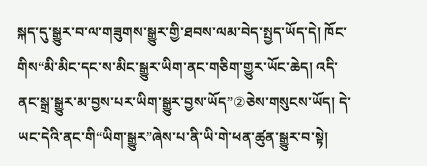སྐད་དུ་སྒྱུར་བ་ལ་གཟུགས་སྒྱུར་གྱི་ཐབས་ལམ་བེད་སྤྱད་ཡོད་དེ། ཁོང་གིས“མི་མིང་དང་ས་མིང་སྒྱུར་ཡིག་ནང་གཅིག་གྱུར་ཡོང་ཆེད། འདི་ནང་སྒྲ་སྒྱུར་མ་བྱས་པར་ཡིག་སྒྱུར་བྱས་ཡོད”②ཅེས་གསུངས་ཡོད། དེ་ཡང་དེའི་ནང་གི“ཡིག་སྒྱུར”ཞེས་པ་ནི་ཡི་གེ་ཕན་ཚུན་སྒྱུར་བ་སྟེ།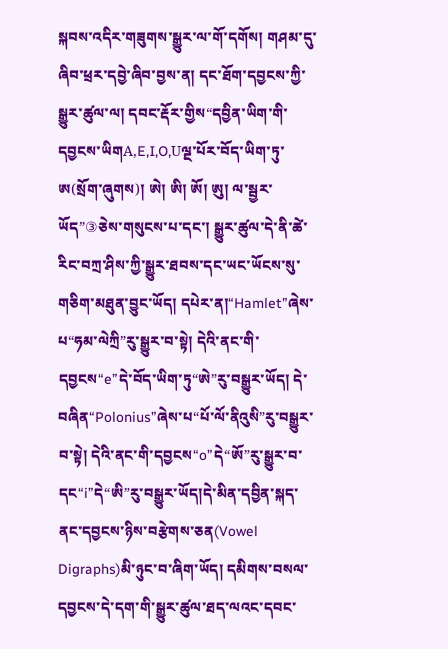སྐབས་འདིར་གཟུགས་སྒྱུར་ལ་གོ་དགོས། གཤམ་དུ་ཞིབ་ཕྲར་དབྱེ་ཞིབ་བྱས་ན། དང་ཐོག་དབྱངས་ཀྱི་སྒྱུར་ཚུལ་ལ། དབང་རྡོར་གྱིས“དབྱིན་ཡིག་གི་དབྱངས་ཡིགA,E,I,O,Uལྔ་པོར་བོད་ཡིག་ཏུ་ཨ(སྲོག་ཞུགས)། ཨེ། ཨི། ཨོ། ཨུ། ལ་སྦྱར་ཡོད”③ཅེས་གསུངས་པ་དང་། སྒྱུར་ཚུལ་དེ་ནི་ཚེ་རིང་བཀྲ་ཤིས་ཀྱི་སྒྱུར་ཐབས་དང་ཡང་ཡོངས་སུ་གཅིག་མཐུན་བྱུང་ཡོད། དཔེར་ན།“Hamlet”ཞེས་པ“ཧམ་ལེཀྲི”རུ་སྒྱུར་བ་སྟེ། དེའི་ནང་གི་དབྱངས“e”དེ་བོད་ཡིག་ཏུ“ཨེ”རུ་བསྒྱུར་ཡོད། དེ་བཞིན“Polonius”ཞེས་པ“པོ་ལོ་ནིའུསི”རུ་བསྒྱུར་བ་སྟེ། དེའི་ནང་གི་དབྱངས“o”དེ“ཨོ”རུ་སྒྱུར་བ་དང“i”དེ“ཨི”རུ་བསྒྱུར་ཡོད།དེ་མིན་དབྱིན་སྐད་ནང་དབྱངས་ཉིས་བརྩེགས་ཅན(Vowel Digraphs)མི་ཉུང་བ་ཞིག་ཡོད། དམིགས་བསལ་དབྱངས་དེ་དག་གི་སྒྱུར་ཚུལ་ཐད་ལའང་དབང་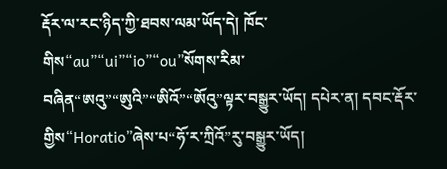རྡོར་ལ་རང་ཉིད་ཀྱི་ཐབས་ལམ་ཡོད་དེ། ཁོང་གིས“au”“ui”“io”“ou”སོགས་རིམ་བཞིན“ཨའུ”“ཨུའི”“ཨིའོ”“ཨོའུ”ལྟར་བསྒྱུར་ཡོད། དཔེར་ན། དབང་རྡོར་གྱིས“Horatio”ཞེས་པ“ཧོ་ར་ཀྲིའོ”རུ་བསྒྱུར་ཡོད།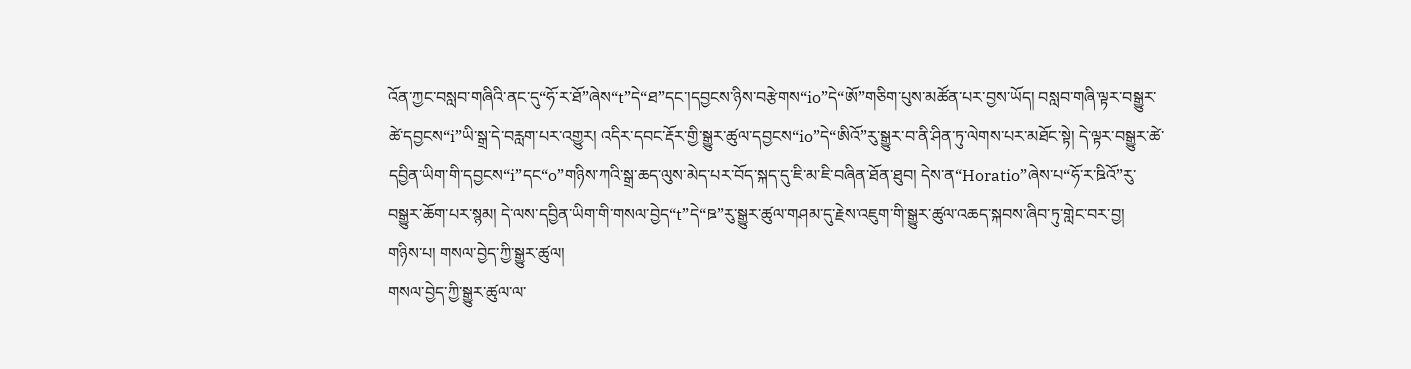འོན་ཀྱང་བསླབ་གཞིའི་ནང་དུ“ཧོ་ར་ཐོ”ཞེས“t”དེ“ཐ”དང་།དབྱངས་ཉིས་བརྩེགས“io”དེ“ཨོ”གཅིག་པུས་མཚོན་པར་བྱས་ཡོད། བསླབ་གཞི་ལྟར་བསྒྱུར་ཚེ་དབྱངས“i”ཡི་སྒྲ་དེ་བརླག་པར་འགྱུར། འདིར་དབང་རྡོར་གྱི་སྒྱུར་ཚུལ་དབྱངས“io”དེ“ཨིའོ”རུ་སྒྱུར་བ་ནི་ཤིན་ཏུ་ལེགས་པར་མཐོང་སྟེ། དེ་ལྟར་བསྒྱུར་ཚེ་དབྱིན་ཡིག་གི་དབྱངས“i”དང“o”གཉིས་ཀའི་སྒྲ་ཆད་ལུས་མེད་པར་བོད་སྐད་དུ་ཇི་མ་ཇི་བཞིན་ཐོན་ཐུབ། དེས་ན“Horatio”ཞེས་པ“ཧོ་ར་ཋིའོ”རུ་བསྒྱུར་ཆོག་པར་སྙམ། དེ་ལས་དབྱིན་ཡིག་གི་གསལ་བྱེད“t”དེ“ཋ”རུ་སྒྱུར་ཚུལ་གཤམ་དུ་རྗེས་འཇུག་གི་སྒྱུར་ཚུལ་འཆད་སྐབས་ཞིབ་ཏུ་གླེང་བར་བྱ།
གཉིས་པ། གསལ་བྱེད་ཀྱི་སྒྱུར་ཚུལ།
གསལ་བྱེད་ཀྱི་སྒྱུར་ཚུལ་ལ་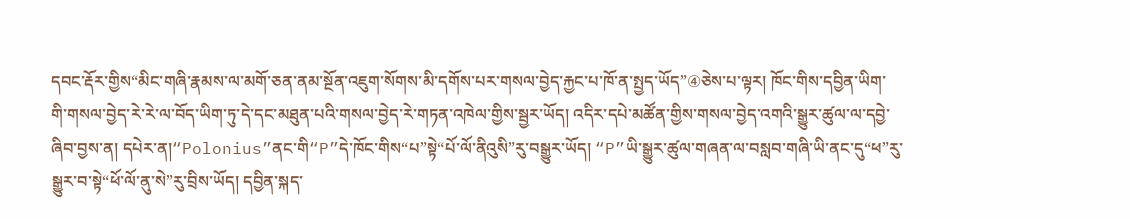དབང་རྡོར་གྱིས“མིང་གཞི་རྣམས་ལ་མགོ་ཅན་ནམ་སྔོན་འཇུག་སོགས་མི་དགོས་པར་གསལ་བྱེད་རྐྱང་པ་ཁོ་ན་སྤྱད་ཡོད”④ཅེས་པ་ལྟར། ཁོང་གིས་དབྱིན་ཡིག་གི་གསལ་བྱེད་རེ་རེ་ལ་བོད་ཡིག་ཏུ་དེ་དང་མཐུན་པའི་གསལ་བྱེད་རེ་གཏན་འཁེལ་གྱིས་སྦྱར་ཡོད། འདིར་དཔེ་མཚོན་གྱིས་གསལ་བྱེད་འགའི་སྒྱུར་ཚུལ་ལ་དབྱེ་ཞིབ་བྱས་ན། དཔེར་ན།“Polonius”ནང་གི“P”དེ་ཁོང་གིས“པ”སྟེ“པོ་ལོ་ནིའུསི”རུ་བསྒྱུར་ཡོད། “P”ཡི་སྒྱུར་ཚུལ་གཞན་ལ་བསླབ་གཞི་ཡི་ནང་དུ“ཕ”རུ་སྒྱུར་བ་སྟེ“ཕོ་ལོ་ནུ་སེ”རུ་བྲིས་ཡོད། དབྱིན་སྐད་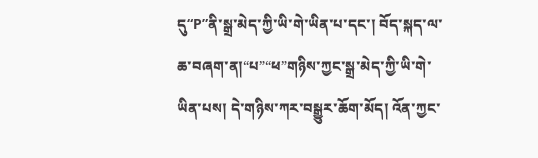དུ“P”ནི་སྒྲ་མེད་ཀྱི་ཡི་གེ་ཡིན་པ་དང་། བོད་སྐད་ལ་ཆ་བཞག་ན།“པ”“ཕ”གཉིས་ཀྱང་སྒྲ་མེད་ཀྱི་ཡི་གེ་ཡིན་པས། དེ་གཉིས་ཀར་བསྒྱུར་ཆོག་མོད། འོན་ཀྱང་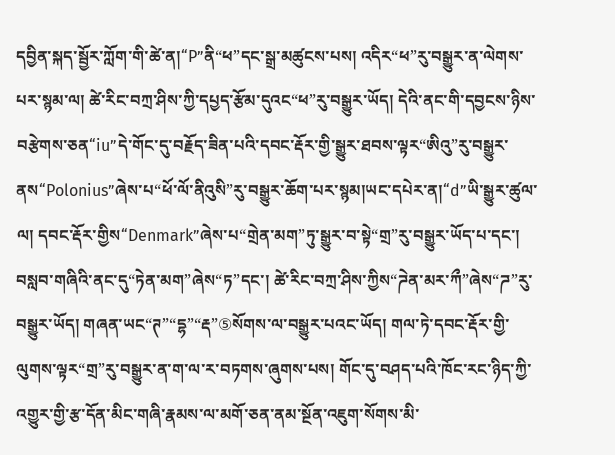དབྱིན་སྐད་སྦྱོར་ཀློག་གི་ཚེ་ན།“P”ནི“ཕ”དང་སྒྲ་མཚུངས་པས། འདིར“ཕ”རུ་བསྒྱུར་ན་ལེགས་པར་སྙམ་ལ། ཚེ་རིང་བཀྲ་ཤིས་ཀྱི་དཔྱད་རྩོམ་དུའང“ཕ”རུ་བསྒྱུར་ཡོད། དེའི་ནང་གི་དབྱངས་ཉིས་བརྩེགས་ཅན“iu”དེ་གོང་དུ་བརྗོད་ཟིན་པའི་དབང་རྡོར་གྱི་སྒྱུར་ཐབས་ལྟར“ཨིའུ”རུ་བསྒྱུར་ནས“Polonius”ཞེས་པ“ཕོ་ལོ་ནིའུསི”རུ་བསྒྱུར་ཆོག་པར་སྙམ།ཡང་དཔེར་ན།“d”ཡི་སྒྱུར་ཚུལ་ལ། དབང་རྡོར་གྱིས“Denmark”ཞེས་པ“གྲེན་མག”ཏུ་སྒྱུར་བ་སྟེ“གྲ”རུ་བསྒྱུར་ཡོད་པ་དང་། བསླབ་གཞིའི་ནང་དུ“ཏེན་མག”ཞེས“ཏ”དང་། ཚེ་རིང་བཀྲ་ཤིས་ཀྱིས“ཌེན་མར་ཀྀ”ཞེས“ཌ”རུ་བསྒྱུར་ཡོད། གཞན་ཡང“ཊ”“དྷ”“རྡ”⑤སོགས་ལ་བསྒྱུར་པའང་ཡོད། གལ་ཏེ་དབང་རྡོར་གྱི་ལུགས་ལྟར“གྲ”རུ་བསྒྱུར་ན་ག་ལ་ར་བཏགས་ཞུགས་པས། གོང་དུ་བཤད་པའི་ཁོང་རང་ཉིད་ཀྱི་འགྱུར་གྱི་རྩ་དོན་མིང་གཞི་རྣམས་ལ་མགོ་ཅན་ནམ་སྔོན་འཇུག་སོགས་མི་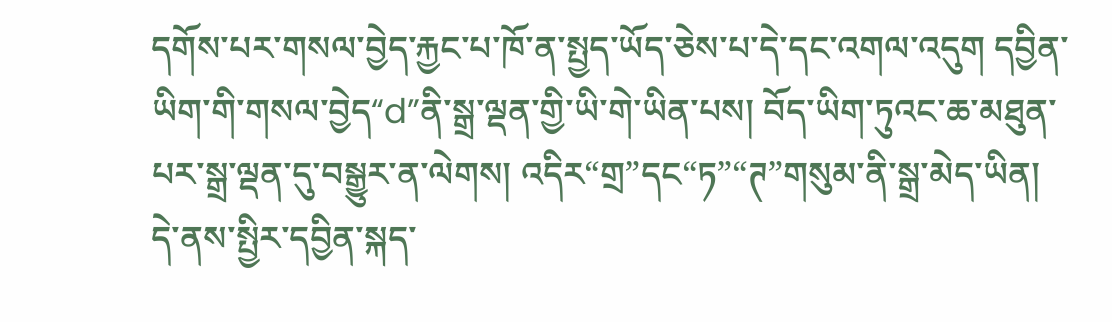དགོས་པར་གསལ་བྱེད་རྐྱང་པ་ཁོ་ན་སྤྱད་ཡོད་ཅེས་པ་དེ་དང་འགལ་འདུག དབྱིན་ཡིག་གི་གསལ་བྱེད“d”ནི་སྒྲ་ལྡན་གྱི་ཡི་གེ་ཡིན་པས། བོད་ཡིག་ཏུའང་ཆ་མཐུན་པར་སྒྲ་ལྡན་དུ་བསྒྱུར་ན་ལེགས། འདིར“གྲ”དང“ཏ”“ཊ”གསུམ་ནི་སྒྲ་མེད་ཡིན། དེ་ནས་སྤྱིར་དབྱིན་སྐད་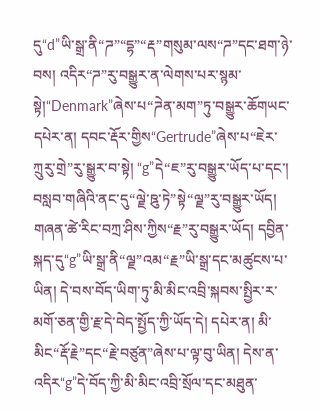དུ“d”ཡི་སྒྲ་ནི“ཌ”“དྷ”“རྡ”གསུམ་ལས“ཌ”དང་ཐག་ཉེ་བས། འདིར“ཌ”རུ་བསྒྱུར་ན་ལེགས་པར་སྙམ་སྟེ།“Denmark”ཞེས་པ“ཌེན་མག”ཏུ་བསྒྱུར་ཆོགཡང་དཔེར་ན། དབང་རྡོར་གྱིས“Gertrude”ཞེས་པ“ཇེར་ཀྲུརུ་གྲེ”རུ་སྒྱུར་བ་སྟེ། “g”དེ“ཇ”རུ་བསྒྱུར་ཡོད་པ་དང་། བསླབ་གཞིའི་ནང་དུ“ལྗེ་ཋུ་ཏེ”སྟེ“ལྗ”རུ་བསྒྱུར་ཡོད། གཞན་ཚེ་རིང་བཀྲ་ཤིས་ཀྱིས“རྗ”རུ་བསྒྱུར་ཡོད། དབྱིན་སྐད་དུ“g”ཡི་སྒྲ་ནི“ལྗ”འམ“རྗ”ཡི་སྒྲ་དང་མཚུངས་པ་ཡིན། དེ་བས་བོད་ཡིག་ཏུ་མི་མིང་འབྲི་སྐབས་སྤྱིར་ར་མགོ་ཅན་གྱི་རྗ་དེ་བེད་སྤྱོད་ཀྱི་ཡོད་དེ། དཔེར་ན། མི་མིང“རྡོ་རྗེ”དང“རྗེ་བཙུན”ཞེས་པ་ལྟ་བུ་ཡིན། དེས་ན་འདིར“g”དེ་བོད་ཀྱི་མི་མིང་འབྲི་སྲོལ་དང་མཐུན་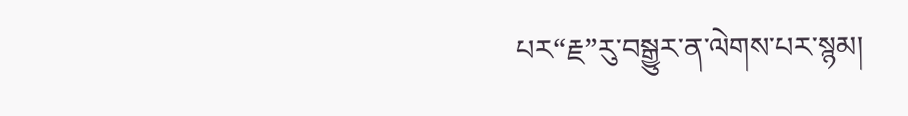པར“རྗ”རུ་བསྒྱུར་ན་ལེགས་པར་སྙམ།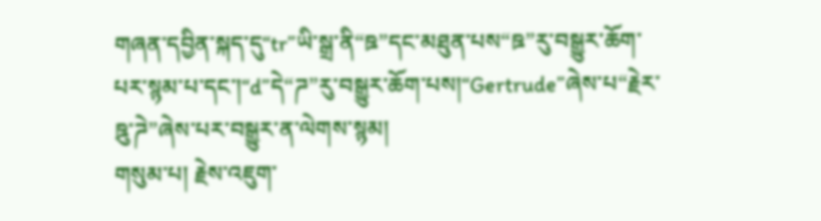གཞན་དབྱིན་སྐད་དུ“tr”ཡི་སྒྲ་ནི“ཋ”དང་མཐུན་པས“ཋ”རུ་བསྒྱུར་ཆོག་པར་སྙམ་པ་དང་།“d”དེ“ཌ”རུ་བསྒྱུར་ཆོག་པས།“Gertrude”ཞེས་པ“རྗེར་ཋུ་ཌེ”ཞེས་པར་བསྒྱུར་ན་ལེགས་སྙམ།
གསུམ་པ། རྗེས་འཇུག་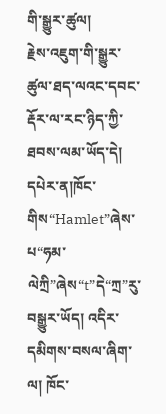གི་སྒྱུར་ཚུལ།
རྗེས་འཇུག་གི་སྒྱུར་ཚུལ་ཐད་ལའང་དབང་རྡོར་ལ་རང་ཉིད་ཀྱི་ཐབས་ལམ་ཡོད་དེ། དཔེར་ན།ཁོང་གིས“Hamlet”ཞེས་པ“ཧམ་ལེཀྲི”ཞེས“t”དེ“ཀྲ”རུ་བསྒྱུར་ཡོད། འདིར་དམིགས་བསལ་ཞིག་ལ། ཁོང་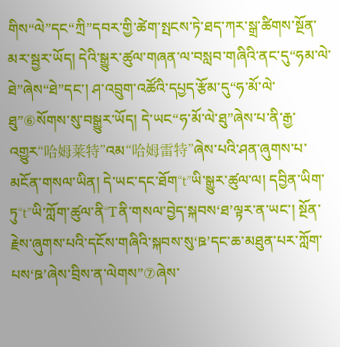གིས“ལེ”དང“ཀྲི”དབར་གྱི་ཚེག་སྤངས་ཏེ་ཐད་ཀར་སྒྲ་ཚིགས་སྔོན་མར་སྦྱར་ཡོད། དེའི་སྒྱུར་ཚུལ་གཞན་ལ་བསླབ་གཞིའི་ནང་དུ“ཧམ་ལེ་ཐེ”ཞེས“ཐེ”དང་། ཤ་འབྲུག་འཚོའི་དཔྱད་རྩོམ་དུ“ཧ་མོ་ལེ་ཐུ”⑥སོགས་སུ་བསྒྱུར་ཡོད། དེ་ཡང“ཧ་མོ་ལེ་ཐུ”ཞེས་པ་ནི་རྒྱ་འགྱུར“哈姆莱特”འམ“哈姆雷特”ཞེས་པའི་ཤན་ཞུགས་པ་མངོན་གསལ་ཡིན། དེ་ཡང་དང་ཐོག“t”ཡི་སྒྱུར་ཚུལ་ལ། དབྱིན་ཡིག་ཏུ“t”ཡི་ཀློག་ཚུལ་ནི“Tནི་གསལ་བྱེད་སྐབས‘ཐ’ལྟར་ན་ཡང་། སྔོན་རྗེས་ཞུགས་པའི་དངོས་གཞིའི་སྐབས་སུ‘ཋ’དང་ཆ་མཐུན་པར་ཀློག་པས‘ཋ’ཞེས་བྲིས་ན་ལེགས”⑦ཞེས་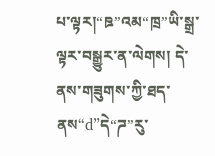པ་ལྟར།“ཋ”འམ“ཁྲ”ཡི་སྒྲ་ལྟར་བསྒྱུར་ན་ལེགས། དེ་ནས་གཟུགས་ཀྱི་ཐད་ནས“d”དེ“ཌ”རུ་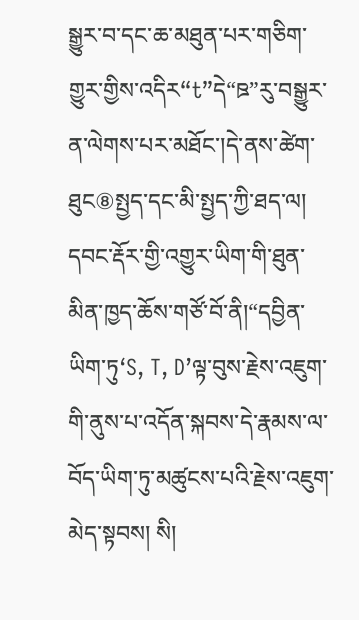སྒྱུར་བ་དང་ཆ་མཐུན་པར་གཅིག་གྱུར་གྱིས་འདིར“t”དེ“ཋ”རུ་བསྒྱུར་ན་ལེགས་པར་མཐོང་།དེ་ནས་ཚེག་ཐུང⑧སྤྱད་དང་མི་སྤྱད་ཀྱི་ཐད་ལ། དབང་རྡོར་གྱི་འགྱུར་ཡིག་གི་ཐུན་མིན་ཁྱད་ཆོས་གཙོ་བོ་ནི།“དབྱིན་ཡིག་ཏུ‘S, T, D’ལྟ་བུས་རྗེས་འཇུག་གི་ནུས་པ་འདོན་སྐབས་དེ་རྣམས་ལ་བོད་ཡིག་ཏུ་མཚུངས་པའི་རྗེས་འཇུག་མེད་སྟབས། སི།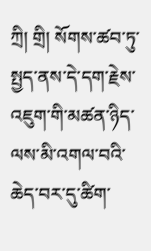ཀྲི། གྲི། སོགས་ཚབ་ཏུ་སྤྱད་ནས་དེ་དག་རྗེས་འཇུག་གི་མཚན་ཉིད་ལས་མི་འགལ་བའི་ཆེད་བར་དུ་ཚིག་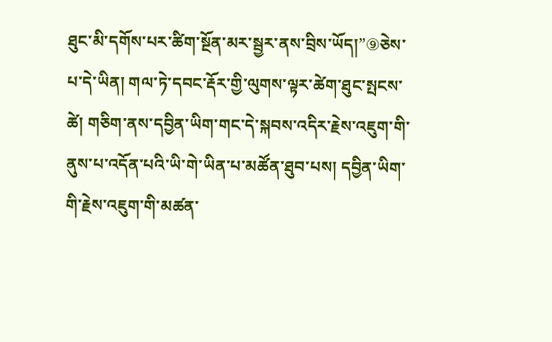ཐུང་མི་དགོས་པར་ཚིག་སྔོན་མར་སྦྱར་ནས་བྲིས་ཡོད།”⑨ཅེས་པ་དེ་ཡིན། གལ་ཏེ་དབང་རྡོར་གྱི་ལུགས་ལྟར་ཚེག་ཐུང་སྤངས་ཚེ། གཅིག་ནས་དབྱིན་ཡིག་གང་དེ་སྐབས་འདིར་རྗེས་འཇུག་གི་ནུས་པ་འདོན་པའི་ཡི་གེ་ཡིན་པ་མཚོན་ཐུབ་པས། དབྱིན་ཡིག་གི་རྗེས་འཇུག་གི་མཚན་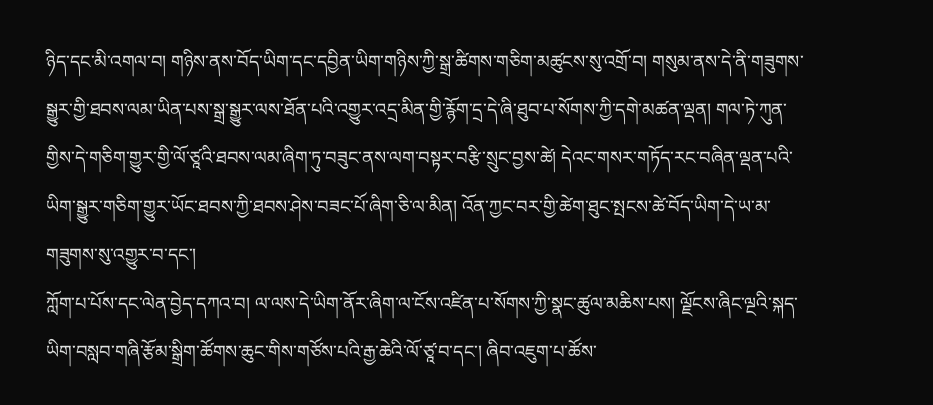ཉིད་དང་མི་འགལ་བ། གཉིས་ནས་བོད་ཡིག་དང་དབྱིན་ཡིག་གཉིས་ཀྱི་སྒྲ་ཚིགས་གཅིག་མཚུངས་སུ་འགྲོ་བ། གསུམ་ནས་དེ་ནི་གཟུགས་སྒྱུར་གྱི་ཐབས་ལམ་ཡིན་པས་སྒྲ་སྒྱུར་ལས་ཐོན་པའི་འགྱུར་འདྲ་མིན་གྱི་རྙོག་དྲ་དེ་ཞི་ཐུབ་པ་སོགས་ཀྱི་དགེ་མཚན་ལྡན། གལ་ཏེ་ཀུན་གྱིས་དེ་གཅིག་གྱུར་གྱི་ལོ་ཙཱའི་ཐབས་ལམ་ཞིག་ཏུ་བཟུང་ནས་ལག་བསྟར་བརྩི་སྲུང་བྱས་ཚེ། དེའང་གསར་གཏོད་རང་བཞིན་ལྡན་པའི་ཡིག་སྒྱུར་གཅིག་གྱུར་ཡོང་ཐབས་ཀྱི་ཐབས་ཤེས་བཟང་པོ་ཞིག་ཅི་ལ་མིན། འོན་ཀྱང་བར་གྱི་ཚེག་ཐུང་སྤངས་ཚེ་བོད་ཡིག་དེ་ཡ་མ་གཟུགས་སུ་འགྱུར་བ་དང་།
ཀློག་པ་པོས་དང་ལེན་བྱེད་དཀའ་བ། ལ་ལས་དེ་ཡིག་ནོར་ཞིག་ལ་ངོས་འཛིན་པ་སོགས་ཀྱི་སྣང་ཚུལ་མཆིས་པས། ལྗོངས་ཞིང་ལྔའི་སྐད་ཡིག་བསླབ་གཞི་རྩོམ་སྒྲིག་ཚོགས་ཆུང་གིས་གཙོས་པའི་རྒྱ་ཆེའི་ལོ་ཙཱ་བ་དང་། ཞིབ་འཇུག་པ་ཚོས་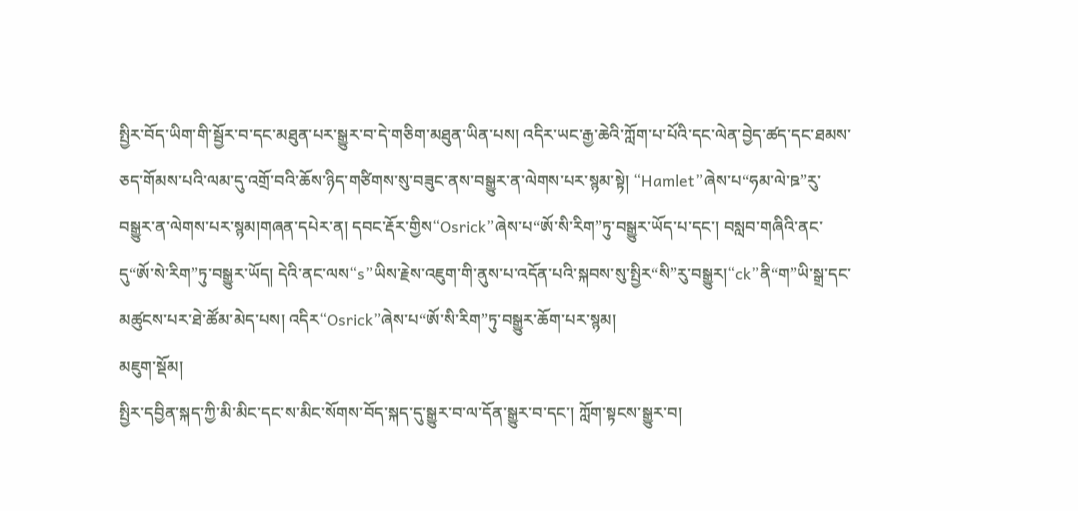སྤྱིར་བོད་ཡིག་གི་སྦྱོར་བ་དང་མཐུན་པར་སྒྱུར་བ་དེ་གཅིག་མཐུན་ཡིན་པས། འདིར་ཡང་རྒྱ་ཆེའི་ཀློག་པ་པོའི་དང་ལེན་བྱེད་ཚད་དང་ཐམས་ཅད་གོམས་པའི་ལམ་དུ་འགྲོ་བའི་ཆོས་ཉིད་གཙིགས་སུ་བཟུང་ནས་བསྒྱུར་ན་ལེགས་པར་སྙམ་སྟེ། “Hamlet”ཞེས་པ“ཧམ་ལེ་ཋ”རུ་བསྒྱུར་ན་ལེགས་པར་སྙམ།གཞན་དཔེར་ན། དབང་རྡོར་གྱིས“Osrick”ཞེས་པ“ཨོ་སི་རིག”ཏུ་བསྒྱུར་ཡོད་པ་དང་། བསླབ་གཞིའི་ནང་དུ“ཨོ་སེ་རིག”ཏུ་བསྒྱུར་ཡོད། དེའི་ནང་ལས“s”ཡིས་རྗེས་འཇུག་གི་ནུས་པ་འདོན་པའི་སྐབས་སུ་སྤྱིར“སི”རུ་བསྒྱུར།“ck”ནི“ག”ཡི་སྒྲ་དང་མཚུངས་པར་ཐེ་ཚོམ་མེད་པས། འདིར“Osrick”ཞེས་པ“ཨོ་སི་རིག”ཏུ་བསྒྱུར་ཆོག་པར་སྙམ།
མཇུག་སྡོམ།
སྤྱིར་དབྱིན་སྐད་ཀྱི་མི་མིང་དང་ས་མིང་སོགས་བོད་སྐད་དུ་སྒྱུར་བ་ལ་དོན་སྒྱུར་བ་དང་། ཀློག་སྟངས་སྒྱུར་བ།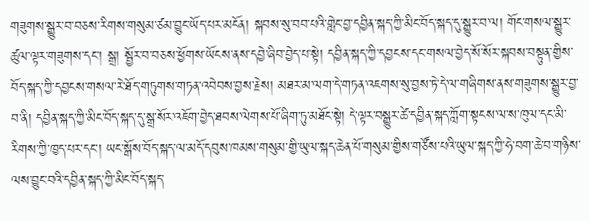གཟུགས་སྒྱུར་བ་བཅས་རིགས་གསུམ་ཙམ་བྱུང་ཡོད་པར་མངོན། སྐབས་སུ་བབ་པའི་གླེང་བྱ་དབྱིན་སྐད་ཀྱི་མིང་བོད་སྐད་དུ་སྒྱུར་བ་ལ། གོང་གསལ་སྒྱུར་ཚུལ་ལྟར་གཟུགས་དང་། སྒྲ། སྦྱོར་བ་བཅས་ཕྱོགས་ཡོངས་ནས་དབྱེ་ཞིབ་བྱེད་པ་སྟེ། དབྱིན་སྐད་ཀྱི་དབྱངས་དང་གསལ་བྱེད་སོ་སོར་སྐབས་བསྟུན་གྱིས་བོད་སྐད་ཀྱི་དབྱངས་གསལ་རེ་ཐོད་གཏུགས་གཏན་འབེབས་བྱས་རྗེས། མཐར་མ་ལག་དེ་གཏན་འཇགས་སུ་བྱས་ཏེ་དེ་ལ་གཞིགས་ནས་གཟུགས་སྒྱུར་བྱ་བ་ནི། དབྱིན་སྐད་ཀྱི་མིང་བོད་སྐད་དུ་སྒྲ་སོར་འཇོག་བྱེད་ཐབས་ལེགས་པོ་ཞིག་ཏུ་མཐོང་སྟེ། དེ་ལྟར་བསྒྱུར་ཚེ་དབྱིན་སྐད་ཀློག་སྟངས་ལ་ས་ཁུལ་དང་མི་རིགས་ཀྱི་ཁྱད་པར་དང་། ཡང་སྒོས་བོད་སྐད་ལ་མདོ་དབུས་ཁམས་གསུམ་གྱི་ཡུལ་སྐད་ཆེན་པོ་གསུམ་གྱིས་གཙོས་པའི་ཡུལ་སྐད་ཀྱི་ཧེ་བག་ཆེ་བ་གཉིས་ལས་བྱུང་བའི་དབྱིན་སྐད་ཀྱི་མིང་བོད་སྐད་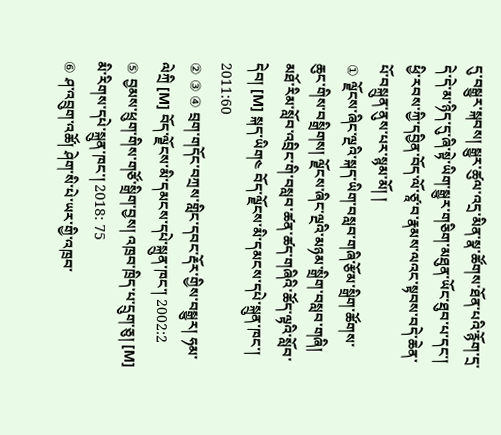དུ་བསྒྱུར་སྐབས། སྒྱུར་ཚུལ་འདྲ་མིན་སྣ་ཚོགས་ཐོན་པའི་རྙོག་དྲ་དེ་དེ་མ་ཉིད་དུ་ཞི་སྟེ་ཡིག་སྒྱུར་གཅིག་མཐུན་ཡོང་ཐུབ་པ་དང་། ཕྱི་རབས་ཀྱི་དབྱིན་བོད་ལོ་ཙཱ་བ་རྣམས་ལའང་སྟབས་བདེ་ཆེན་པོ་བསྐྲུན་ནུས་པར་སྙམ་མོ། །
① ལྗོངས་ཞིང་ལྔའི་སྐད་ཡིག་བསླབ་གཞི་རྩོམ་སྒྲིག་ཚོགས་ཆུང་གིས་བསྒྲིགས། ལྗོངས་ཞིང་ལྔའི་མཉམ་སྒྲིག་བསླབ་གཞི། མཐོ་རིམ་སློབ་འབྲིང་གི་བསླབ་ཚན་ཚད་གཞིའི་ཚོད་ལྟའི་སློབ་དེབ། [M] སྐད་ཡིག༤ བོད་ལྗོངས་མི་དམངས་དཔེ་སྐྲུན་ཁང་། 2011:60
② ③ ④ བྲག་གདོང་བཀྲས་གླིང་དབང་རྡོར་གྱིས་བསྒྱུར། ཧམ་ལེཀྲི [M] བོད་ལྗོངས་མི་དམངས་དཔེ་སྐྲུན་ཁང་། 2002:2
⑤ བྱམས་ཕྲུག་གིས་གཙོ་སྒྲིག་བྱས། འཁྲབ་ཁྲིད་པ་དྲུག་ཅུ། [M] མི་རིགས་དཔེ་སྐྲུན་ཁང་། 2018: 75
⑥ ཤ་འབྲུག་འཚོ། ཤེག་སི་པེ་ཡར་གྱི་འཁྲབ་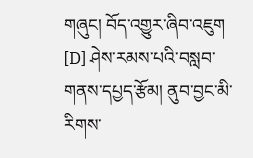གཞུང། བོད་འགྱུར་ཞིབ་འཇུག [D] ཤེས་རམས་པའི་བསླབ་གནས་དཔྱད་རྩོམ། ནུབ་བྱང་མི་རིགས་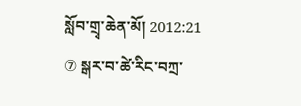སློབ་གྲྭ་ཆེན་མོ། 2012:21
⑦ སྒར་བ་ཚེ་རིང་བཀྲ་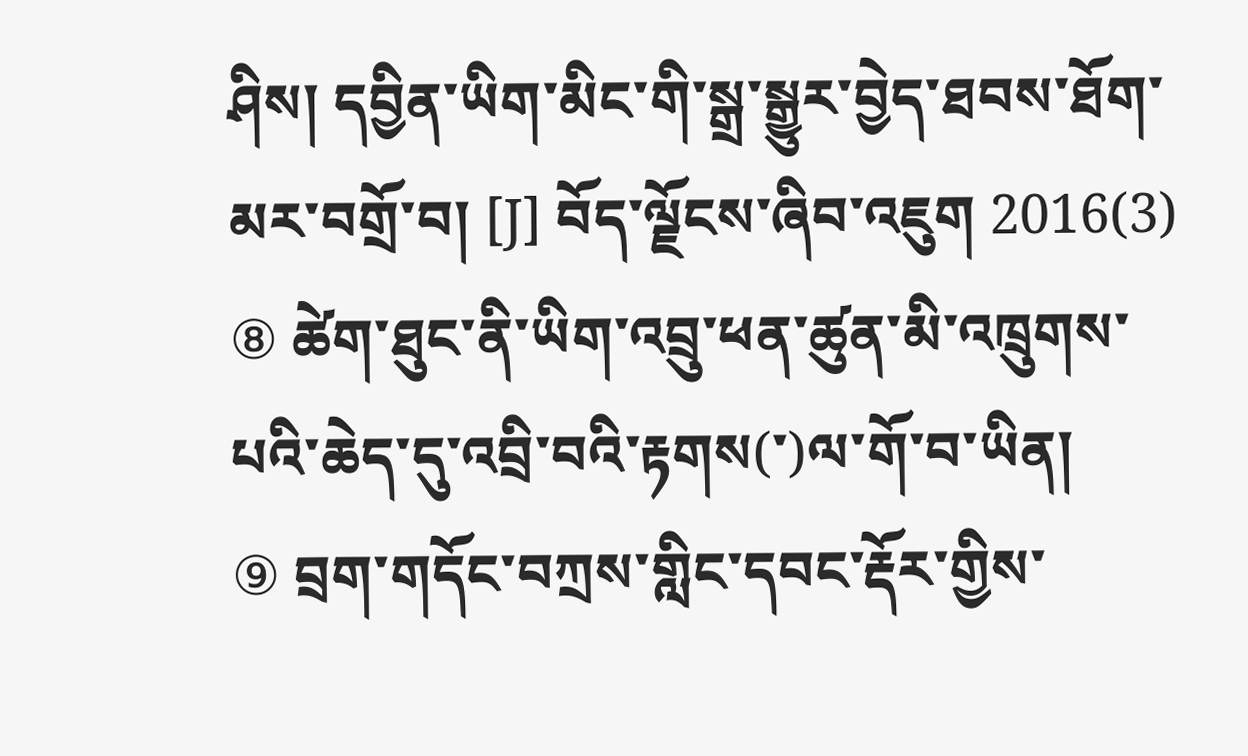ཤིས། དབྱིན་ཡིག་མིང་གི་སྒྲ་སྒྱུར་བྱེད་ཐབས་ཐོག་མར་བགྲོ་བ། [J] བོད་ལྗོངས་ཞིབ་འཇུག 2016(3)
⑧ ཚེག་ཐུང་ནི་ཡིག་འབྲུ་ཕན་ཚུན་མི་འཁྲུགས་པའི་ཆེད་དུ་འབྲི་བའི་རྟགས(་)ལ་གོ་བ་ཡིན།
⑨ བྲག་གདོང་བཀྲས་གླིང་དབང་རྡོར་གྱིས་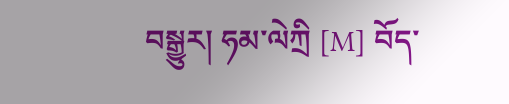བསྒྱུར། ཧམ་ལེཀྲི [M] བོད་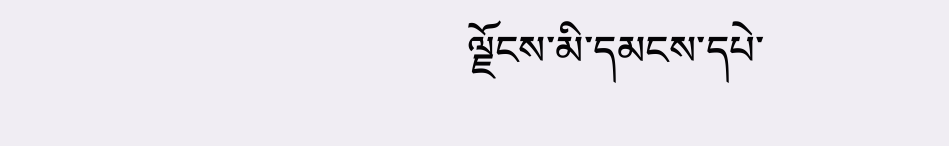ལྗོངས་མི་དམངས་དཔེ་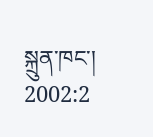སྐྲུན་ཁང་། 2002:2